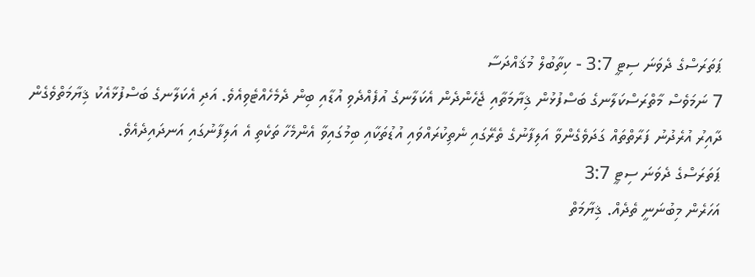ޕަތަރަސްގެ ދެވަނަ ސިޓީ 3:7 - ކިތާބުލް މުޤައްދަސާ
7 ނަމަވެސް މާތްރަސްކަލާނގެ ބަސްފުޅުން ޤިޔާމަތާއި ޖެހެންދެން އެކަލާނގެ އުފެއްދެވި އުޑާއި ބިން ދެމެހެއްޓެވިއެވެ. އަދި އެކަލާނގެ ބަސްފުޅާއެކު ޤިޔާމަތްވެގެން ދާއިރު އުރެދުނު ފަރާތްތައް ގަދަވެގެންވާ އަލިފާނުގެ ތެރޭގައި ނެތިކުރައްވައި އުޑުތަކާއި ބިމުގައިވާ އެންމެހާ ތަކެތި އެ އަލިފާނުގައި އަނދައިދެއެވެ.
ޕަތަރަސްގެ ދެވަނަ ސިޓީ 3:7
އަހަރެން މިބުނަނީ ތެދެއް. ޤިޔާމަތް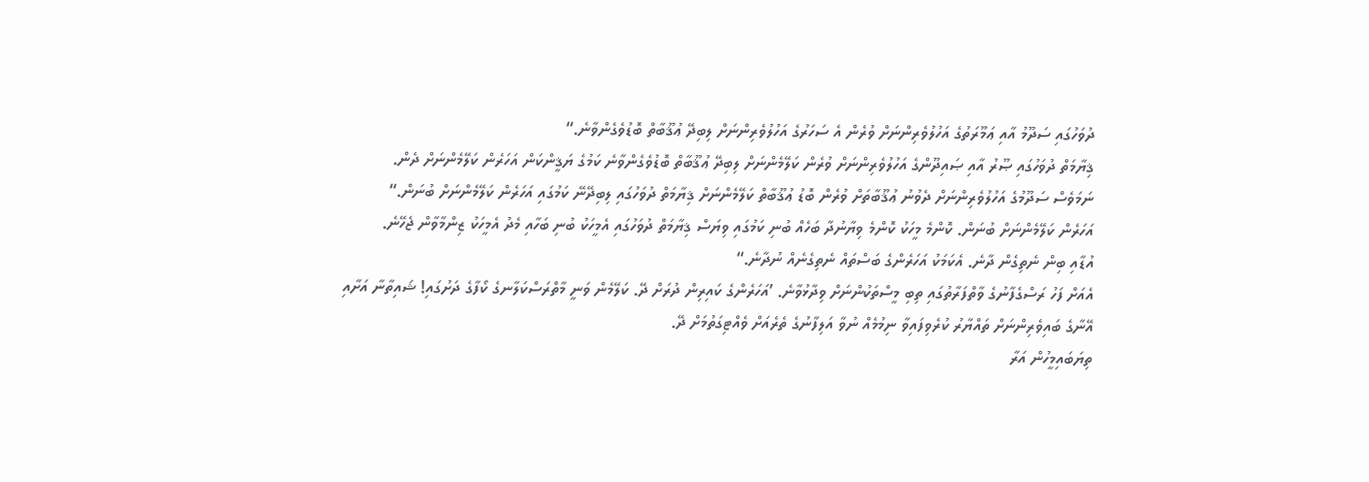ދުވަހުގައި ސަދޫމު އާއި ޢަމޫރަތުގެ އަހުލުވެރިންނަށް ވުރެން އެ ސަހަރުގެ އަހުލުވެރިންނަށް ލިބިދޭ ޢުޤޫބާތް ބޮޑުވެގެންވާނެ.“
ޤިޔާމަތް ދުވަހުގައި ޞޫރު އާއި ޞައިދޫންގެ އަހުލުވެރިންނަށް ވުރެން ކަލޭމެންނަށް ލިބިދޭ ޢުޤޫބާތް ބޮޑުވެގެންވާނެ ކަމުގެ ޔަޤީންކަން އަހަރެން ކަލޭމެންނަށް ދެން.
ނަމަވެސް ސަދޫމުގެ އަހުލުވެރިންނަށް ދެވުނު ޢުޤޫބާތަށް ވުރެން ބޮޑު ޢުޤޫބާތް ކަލޭމެންނަށް ޤިޔާމަތް ދުވަހުގައި ލިބިދޭނޭ ކަމުގައި އަހަރެން ކަލޭމެންނަށް ބުނަން.“
އަހަރެން ކަލޭމެންނަށް ބުނަން. ކޮންމެ މީހަކު ކޮންމެ ވިޔާނުދާ ބަހެއް ބުނި ކަމުގައި ވިޔަސް ޤިޔާމަތް ދުވަހުގައި އެމީހަކު ބުނި ބަހާއި މެދު އެމީހަކު ޒިންމާވާން ޖެހޭނެ.
އުޑާއި ބިން ނެތިގެން ދާނެ. އެކަމަކު އަހަރެންގެ ބަސްތައް ނެތިގެނެއް ނުދާނެ.“
އެއަށް ފަހު ރަސްގެފާނުގެ ވާތްފަރާތުގައި ތިބި މީސްތަކުންނަށް ވިދާޅުވާނެ. ’އަހަރެންގެ ކައިރިން ދުރަށް ދޭ. ކަލޭމެން ވަނީ މާތްރަސްކަލާނގެ ކޯފާގެ ދަށުގައި! ޝައިތާނާ އަށާއި އޭނާގެ ބައިވެރިންނަށް ތައްޔާރު ކުރެވިފައިވާ ނިމުމެއް ނުވާ އަލިފާނުގެ ތެރެއަށް ވެއްޓިގަތުމަށް ދޭ.
ތިޔަބައިމީހުން އަރާ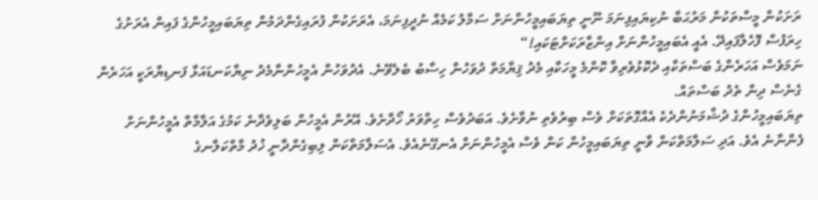ރަށަކުން މީސްތަކުން މަރުޙަބާ ނުކިޔައިފިނަމަ ނޫނީ ތިޔަބައިމީހުންނަށް ސަމާލު ކަމެއް ނުދީފިނަމަ، އެރަށަކުން ފުރައިގެންދަމުން ތިޔަބައިމީހުންގެ ފައިން އެރަށުގެ ހިރަފުސް ފޮހެލާފައިދޭ. އެއީ އެބައިމީހުންނަށް އިންޒާރަކަށްޓަކައި!“
ނަމަވެސް އަހަރެންގެ ބަސްތަކާއި ދެކޮޅުވެރިވާ ކޮންމެ މީހަކާއި މެދު ޤިޔާމަތް ދުވަހުން ހިސާބު ބެލެވޭނެ. އެދުވަހުން އެމީހުންނާމެދު ނިޔާކަނޑައަޅާ ފަނޑިޔާރަކީ އަހަރެން ގެނެސް ދިން ތެދު ބަސްތައް.
ތިޔަބައިމީހުންގެ ދުޝްމަނުންދެކެ އެއްގޮތަކަށް ވެސް ބިރުވެތި ނުވާށެވެ. އަބަދުވެސް ހިތްވަރު ހޯދާށެވެ. އޭރުން އެމީހުން ބަލިވެދާނެ ކަމުގެ އަލާމާތް އެމީހުންނަށް ފެންނާނެ އެވެ. އަދި ސަލާމަތްކަން ވާނީ ތިޔަބައިމީހުން ކަން ވެސް އެމީހުންނަށް އެނގޭނެއެވެ. އެސަލާމަތްކަން ލިބިގެންދާނީ ޚުދު މާތްކަލާނގެ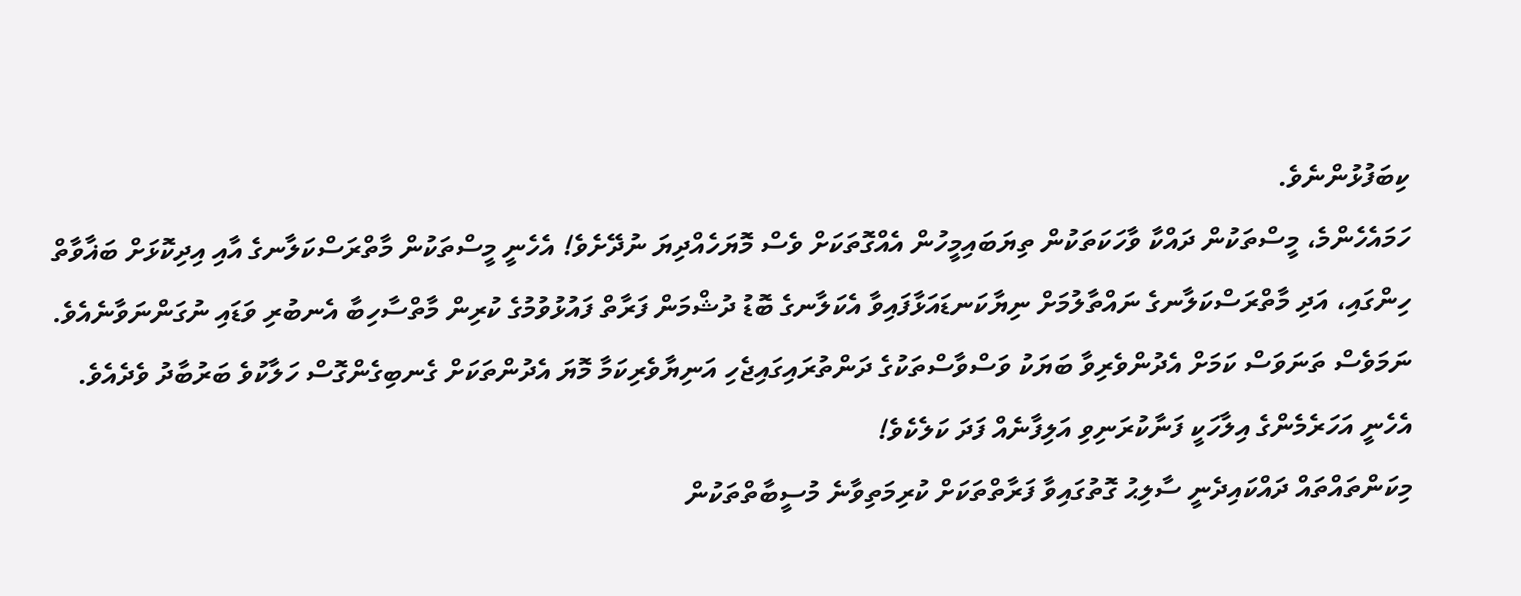ކިބަފުޅުންނެވެ.
ހަމައެހެންމެ، މީސްތަކުން ދައްކާ ވާހަކަތަކުން ތިޔަބައިމީހުން އެއްގޮތަކަށް ވެސް މޮޔަހެއްދިޔަ ނުދޭށެވެ! އެހެނީ މީސްތަކުން މާތްރަސްކަލާނގެ އާއި އިދިކޮޅަށް ބަޣާވާތް ހިންގައި، އަދި މާތްރަސްކަލާނގެ ނައްތާލުމަށް ނިޔާކަނޑައަޅާފައިވާ އެކަލާނގެ ބޮޑު ދުޝްމަން ފަރާތް ފައުޅުވުމުގެ ކުރިން މާތްސާހިބާ އެނބުރި ވަޑައި ނުގަންނަވާނެއެވެ.
ނަމަވެސް ތަނަވަސް ކަމަށް އެދުންވެރިވާ ބަޔަކު ވަސްވާސްތަކުގެ ދަންތުރައިގައިޖެހި އަނިޔާވެރިކަމާ މޮޔަ އެދުންތަކަށް ގެނބިގެންގޮސް ހަލާކުވެ ބަރުބާދު ވެދެއެވެ.
އެހެނީ އަހަރެމެންގެ އިލާހަކީ ފަނާކުރަނިވި އަލިފާނެއް ފަދަ ކަލެކެވެ!
މިކަންތައްތައް ދައްކައިދެނީ ސާލިޙު ގޮތުގައިވާ ފަރާތްތަކަށް ކުރިމަތިވާނެ މުސީބާތްތަކުން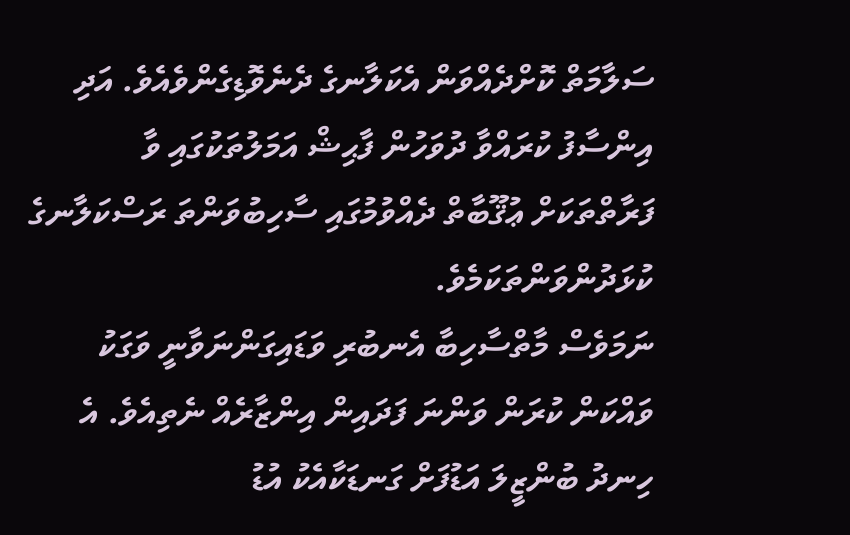ސަލާމަތް ކޮށްދެއްވަން އެކަލާނގެ ދެނެވޮޑިގެންވެއެވެ. އަދި އިންސާފު ކުރައްވާ ދުވަހުން ފާޙިޝް އަމަލުތަކުގައި ވާ ފަރާތްތަކަށް ޢުޤޫބާތް ދެއްވުމުގައި ސާހިބުވަންތަ ރަސްކަލާނގެ ކުޅަދުންވަންތަކަމެވެ.
ނަމަވެސް މާތްސާހިބާ އެނބުރި ވަޑައިގަންނަވާނީ ވަގަކު ވައްކަން ކުރަން ވަންނަ ފަދައިން އިންޒާރެއް ނެތިއެވެ. އެ ހިނދު ބުންޒީލަ އަޑުފަށް ގަނޑަކާއެކު އުޑު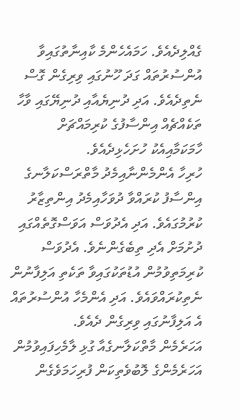ގެއްލިދެއެވެ. ހަމައެހެންމެ ކާއިނާތުގައިވާ އުންސުރުތައް ގަދަ ހޫނުގައި ވިރިގެން ގޮސް ނެތިދެއެވެ. އަދި ދުނިޔެއާއި ދުނިޔޭގައި ވާހާ ތަކެއްޗެއް އިންސާފުގެ ކުރިމައްޗަށް ހާމަކަމާއިއެކު ހުށަހެޅިދެއެވެ.
ހުރިހާ އެންމެންނާއިމެދު މާތްރަސްކަލާނގެ އިންސާފު ކުރައްވާ ދުވަހާއިމެދު އިންތިޒާރު ކުރުމުގައެވެ. އަދި އެދުވަސް އަވަސްގޮތެއްގައި ދުށުމަށް އެދި ތިބެގެންނެވެ. އެދުވަސް ކުރިމަތިވުމުން އުޑުތަކުގައިވާ ތަކެތި އަލިފާނުން ނެތިކުރައްވައެވެ. އަދި އެންމެހާ އުންސުރުތައް އެ އަލިފާނުގައި ވިރިގެން ދެއެވެ.
އަހަރެމެން މާތްކަލާނގެއާ ގުޅި ލާމެހިފައިވުމުން އަހަރެމެންގެ ލޮބުވެތިކަން ފުރިހަމަވެގެން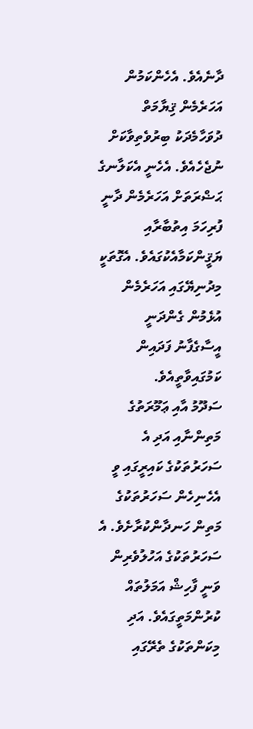ދާނެއެވެ. އެހެންކަމުން އަހަރެމެން ޤިޔާމަތް ދުވަހާމެދަކު ބިރުވެތިވާކަށް ނުޖެހެއެވެ. އެހެނީ އެކަލާނގެ ޙަޟްރަތަށް އަހަރެމެން ދާނީ ފުރިހަމަ އިތުބާރާއި ޔަޤީންކަމާއެކުގައެވެ. އެގޮތަކީ މިދުނިޔޭގައި އަހަރެމެން އުޅެމުން ގެންދަނީ އީސާގެފާނު ފަދައިން ކަމުގައިވާތީއެވެ.
ސަދޫމު އާއި ޢަމޫރަތުގެ މަތިންނާއި އަދި އެ ސަހަރުތަކުގެ ކައިރީގައި ވީ އެހެނިހެން ސަހަރުތަކުގެ މަތިން ހަނދާންކުރާށެވެ. އެ ސަހަރުތަކުގެ އަހުލުވެރިން ވަނީ ފާހިޝް އަމަލުތައް ކުރުންމަތީގައެވެ. އަދި މިކަންތަކުގެ ތެރޭގައި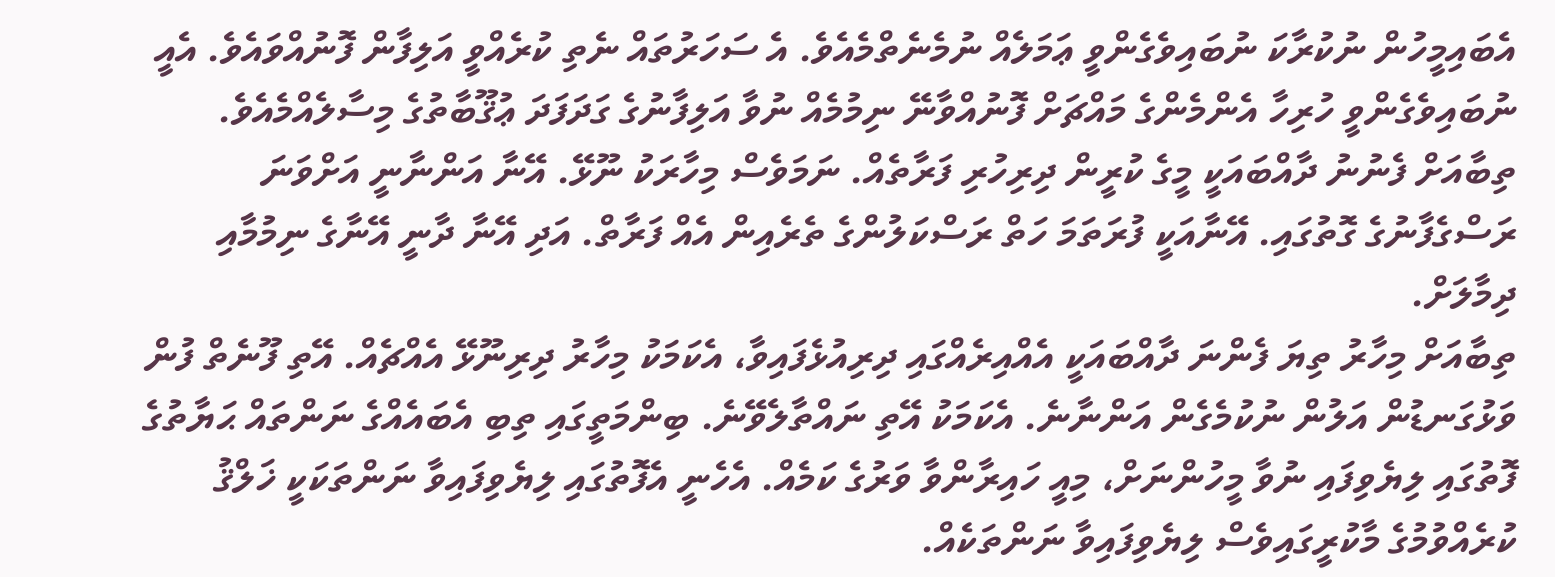އެބައިމީހުން ނުކުރާކަ ނުބައިވެގެންވީ ޢަމަލެއް ނުމެނެތްމެއެވެ. އެ ސަހަރުތައް ނެތި ކުރެއްވީ އަލިފާން ފޮނުއްވައެވެ. އެއީ ނުބައިވެގެންވީ ހުރިހާ އެންމެންގެ މައްޗަށް ފޮނުއްވާނޭ ނިމުމެއް ނުވާ އަލިފާނުގެ ގަދަފަދަ ޢުޤޫބާތުގެ މިސާލެއްމެއެވެ.
ތިބާއަށް ފެނުނު ދާއްބައަކީ މީގެ ކުރީން ދިރިހުރި ފަރާތެއް. ނަމަވެސް މިހާރަކު ނޫޅޭ. އޭނާ އަންނާނީ އަށްވަނަ ރަސްގެފާނުގެ ގޮތުގައި. އޭނާއަކީ ފުރަތަމަ ހަތް ރަސްކަލުންގެ ތެރެއިން އެއް ފަރާތް. އަދި އޭނާ ދާނީ އޭނާގެ ނިމުމާއި ދިމާލަށް.
ތިބާއަށް މިހާރު ތިޔަ ފެންނަ ދާއްބައަކީ އެއްއިރެއްގައި ދިރިއުޅެފައިވާ، އެކަމަކު މިހާރު ދިރިނޫޅޭ އެއްޗެއް. އޭތި ފޫނެތް ފުން ވަޅުގަނޑުން އަލުން ނުކުމެގެން އަންނާނެ. އެކަމަކު އޭތި ނައްތާލެވޭނެ. ބިންމަތީގައި ތިބި އެބައެއްގެ ނަންތައް ޙަޔާތުގެ ފޮތުގައި ލިޔެވިފައި ނުވާ މީހުންނަށް، މިއީ ހައިރާންވާ ވަރުގެ ކަމެއް. އެހެނީ އެފޮތުގައި ލިޔެވިފައިވާ ނަންތަކަކީ ޚަލްޤު ކުރެއްވުމުގެ މާކުރީގައިވެސް ލިޔެވިފައިވާ ނަންތަކެއް.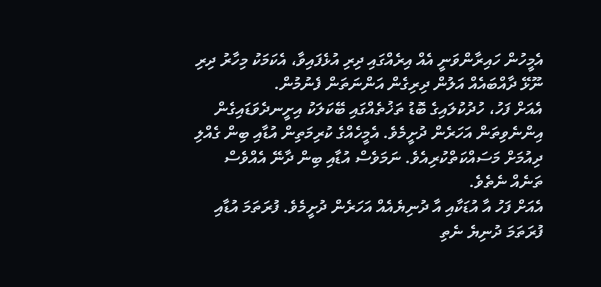އެމީހުން ހައިރާންވަނީ އެއް އިރެއްގައި ދިރި އުޅެފައިވާ، އެކަމަކު މިހާރު ދިރި ނޫޅޭ ދާއްބައެއް އަލުން ދިރިގެން އަންނަތަން ފެނުމުން.
އެއަށް ފަހު، ހުދުކުލައިގެ ބޮޑު ތަޚުތެއްގައި ބޭކަލަކު އިށީނދެވަޑައިގެން އިންނެވިތަން އަހަރެން ދުށީމެވެ. އެމީހެއްގެ ކުރިމަތިން އުޑާއި ބިން ގެއްލި ދިއުމަށް މަސައްކަތްކުރިއެވެ. ނަމަވެސް އުޑާއި ބިން ދާނޭ އެއްވެސް ތަނެއް ނެތެވެ.
އެއަށް ފަހު އާ އުޑަކާއި އާ ދުނިޔެއެއް އަހަރެން ދުށީމެވެ. ފުރަތަމަ އުޑާއި ފުރަތަމަ ދުނިޔެ ނެތި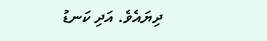ދިޔައެވެ. އަދި ކަނޑު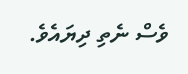ވެސް ނެތި ދިޔައެވެ.